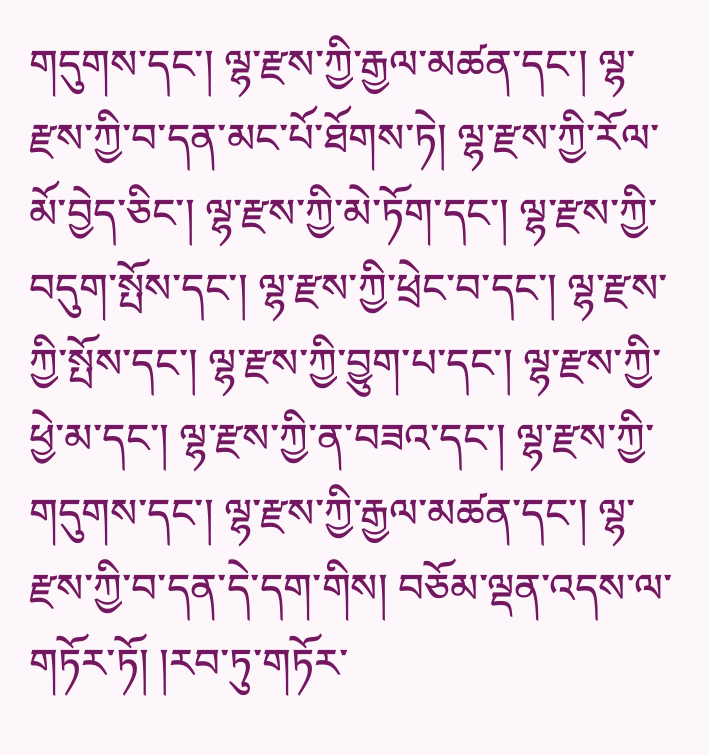གདུགས་དང་། ལྷ་རྫས་ཀྱི་རྒྱལ་མཚན་དང་། ལྷ་རྫས་ཀྱི་བ་དན་མང་པོ་ཐོགས་ཏེ། ལྷ་རྫས་ཀྱི་རོལ་མོ་བྱེད་ཅིང་། ལྷ་རྫས་ཀྱི་མེ་ཏོག་དང་། ལྷ་རྫས་ཀྱི་བདུག་སྤོས་དང་། ལྷ་རྫས་ཀྱི་ཕྲེང་བ་དང་། ལྷ་རྫས་ཀྱི་སྤོས་དང་། ལྷ་རྫས་ཀྱི་བྱུག་པ་དང་། ལྷ་རྫས་ཀྱི་ཕྱེ་མ་དང་། ལྷ་རྫས་ཀྱི་ན་བཟའ་དང་། ལྷ་རྫས་ཀྱི་གདུགས་དང་། ལྷ་རྫས་ཀྱི་རྒྱལ་མཚན་དང་། ལྷ་རྫས་ཀྱི་བ་དན་དེ་དག་གིས། བཅོམ་ལྡན་འདས་ལ་གཏོར་ཏོ། །རབ་ཏུ་གཏོར་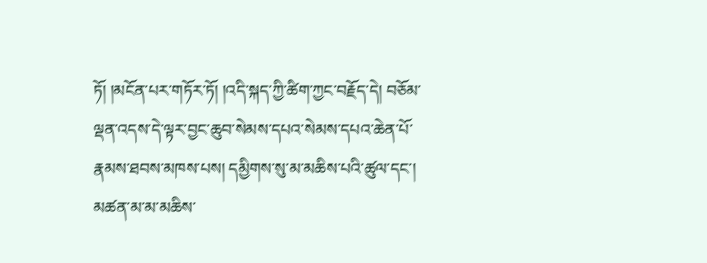ཏོ། །མངོན་པར་གཏོར་ཏོ། །འདི་སྐད་ཀྱི་ཚིག་ཀྱང་བརྗོད་དེ། བཅོམ་ལྡན་འདས་དེ་ལྟར་བྱང་ཆུབ་སེམས་དཔའ་སེམས་དཔའ་ཆེན་པོ་རྣམས་ཐབས་མཁས་པས། དམྱིགས་སུ་མ་མཆིས་པའི་ཚུལ་དང་། མཚན་མ་མ་མཆིས་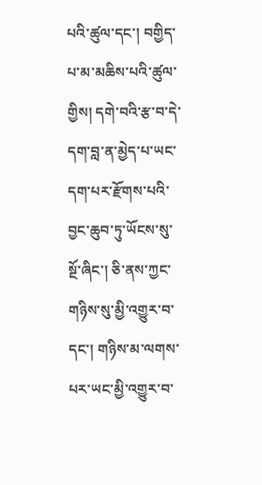པའི་ཚུལ་དང་། བགྱིད་པ་མ་མཆིས་པའི་ཚུལ་གྱིས། དགེ་བའི་རྩ་བ་དེ་དག་བླ་ན་མྱེད་པ་ཡང་དག་པར་རྫོགས་པའི་བྱང་ཆུབ་ཏུ་ཡོངས་སུ་སྔོ་ཞིང་། ཅི་ནས་ཀྱང་གཉིས་སུ་མྱི་འགྱུར་བ་དང་། གཉིས་མ་ལགས་པར་ཡང་མྱི་འགྱུར་བ་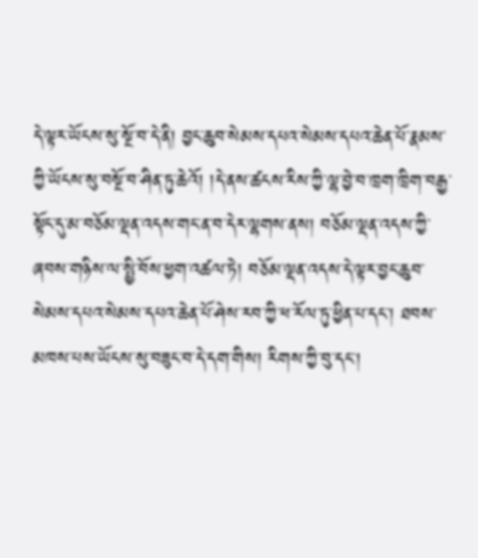དེ་ལྟར་ཡོངས་སུ་སྔོ་བ་དེ་ནི། བྱང་ཆུབ་སེམས་དཔའ་སེམས་དཔའ་ཆེན་པོ་རྣམས་ཀྱི་ཡོངས་སུ་བསྔོ་བ་ཤིན་ཏུ་ཆེའོ། །དེ་ནས་ཚངས་རིས་ཀྱི་ལྷ་བྱེ་བ་ཁྲག་ཁྲིག་བརྒྱ་སྟོང་དུ་མ་བཅོམ་ལྡན་འདས་གང་ན་བ་དེར་ལྷགས་ནས། བཅོམ་ལྡན་འདས་ཀྱི་ཞབས་གཉིས་ལ་སྤྱི་བོས་ཕྱག་འཚལ་ཏེ། བཅོམ་ལྡན་འདས་དེ་ལྟར་བྱང་ཆུབ་སེམས་དཔའ་སེམས་དཔའ་ཆེན་པོ་ཤེས་རབ་ཀྱི་ཕ་རོལ་ཏུ་ཕྱིན་པ་དང་། ཐབས་མཁས་པས་ཡོངས་སུ་བཟུང་བ་དེ་དག་གིས། རིགས་ཀྱི་བུ་དང་།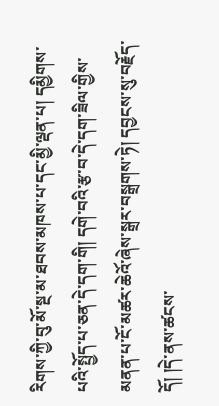རིགས་ཀྱི་བུ་མོ་སྔ་མ་ཐབས་མཁས་པ་དང་མྱི་ལྡན་པ། དམྱིགས་པའི་སྤྱོད་པ་ཅན་དེ་དག་གི། དགེ་བའི་རྩ་བ་དེ་དག་ཟིལ་གྱིས་མནན་པ་ངོ་མཚར་ཆེའོ་ཞེས་སྒྲར་བསྒྲགས་ཏེ། དབྱངས་སུ་བརྗོད་དོ། །དེ་ནས་ཚངས་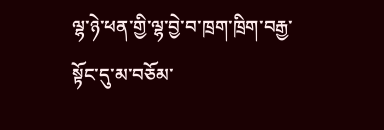ལྷ་ཉེ་ཕན་གྱི་ལྷ་བྱེ་བ་ཁྲག་ཁྲིག་བརྒྱ་སྟོང་དུ་མ་བཅོམ་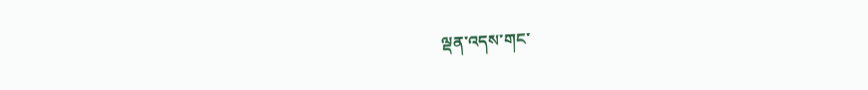ལྡན་འདས་གང་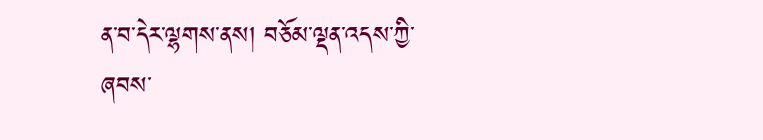ན་བ་དེར་ལྷགས་ནས། བཅོམ་ལྡན་འདས་ཀྱི་ཞབས་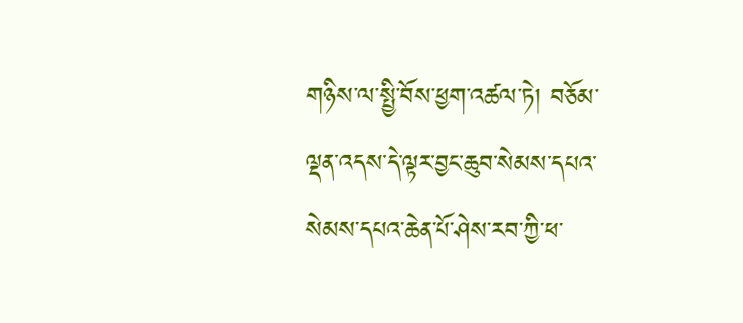གཉིས་ལ་སྤྱི་བོས་ཕྱག་འཚལ་ཏེ། བཅོམ་ལྡན་འདས་དེ་ལྟར་བྱང་ཆུབ་སེམས་དཔའ་སེམས་དཔའ་ཆེན་པོ་ཤེས་རབ་ཀྱི་ཕ་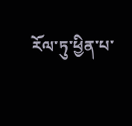རོལ་ཏུ་ཕྱིན་པ་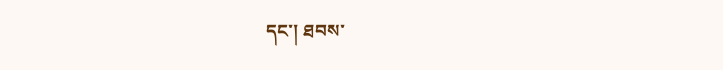དང་། ཐབས་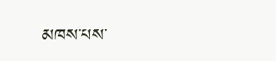མཁས་པས་